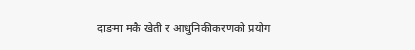दाङमा मकै खेती र आधुनिकीकरणको प्रयोग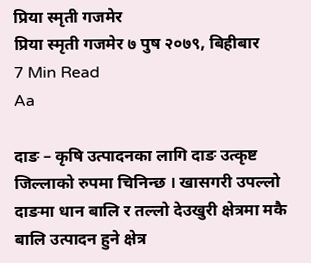प्रिया स्मृती गजमेर
प्रिया स्मृती गजमेर ७ पुष २०७९, बिहीबार
7 Min Read
Aa

दाङ – कृषि उत्पादनका लागि दाङ उत्कृष्ट जिल्लाको रुपमा चिनिन्छ । खासगरी उपल्लो दाङमा धान बालि र तल्लो देउखुरी क्षेत्रमा मकै बालि उत्पादन हुने क्षेत्र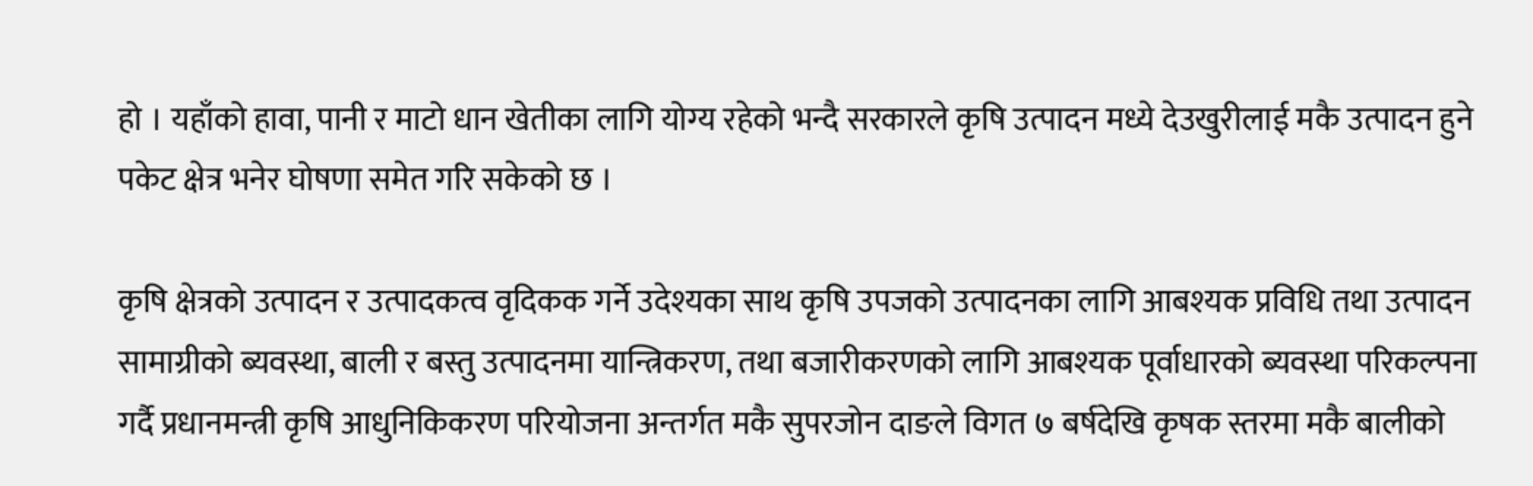हो । यहाँको हावा, पानी र माटो धान खेतीका लागि योग्य रहेको भन्दै सरकारले कृषि उत्पादन मध्ये देउखुरीलाई मकै उत्पादन हुने पकेट क्षेत्र भनेर घोषणा समेत गरि सकेको छ ।

कृषि क्षेत्रको उत्पादन र उत्पादकत्व वृदिकक गर्ने उदेश्यका साथ कृषि उपजको उत्पादनका लागि आबश्यक प्रविधि तथा उत्पादन सामाग्रीको ब्यवस्था, बाली र बस्तु उत्पादनमा यान्त्रिकरण, तथा बजारीकरणको लागि आबश्यक पूर्वाधारको ब्यवस्था परिकल्पना गर्दै प्रधानमन्त्री कृषि आधुनिकिकरण परियोजना अन्तर्गत मकै सुपरजोन दाङले विगत ७ बर्षदेखि कृषक स्तरमा मकै बालीको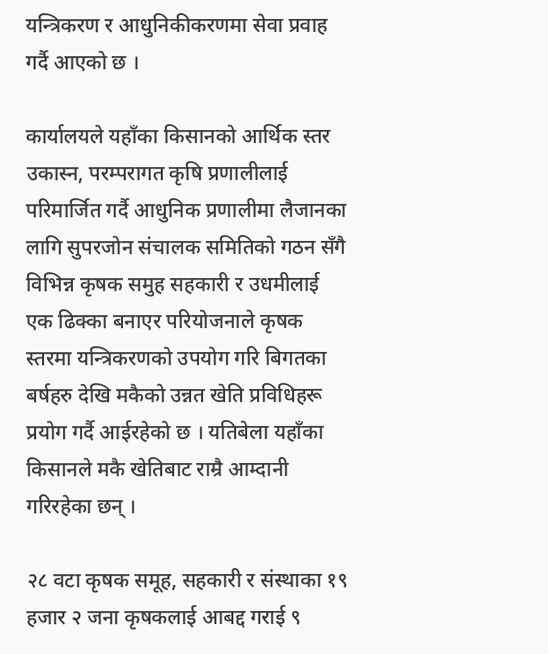यन्त्रिकरण र आधुनिकीकरणमा सेवा प्रवाह गर्दै आएको छ ।

कार्यालयले यहाँका किसानको आर्थिक स्तर उकास्न, परम्परागत कृषि प्रणालीलाई परिमार्जित गर्दै आधुनिक प्रणालीमा लैजानका लागि सुपरजोन संचालक समितिको गठन सँगै विभिन्न कृषक समुह सहकारी र उधमीलाई एक ढिक्का बनाएर परियोजनाले कृषक स्तरमा यन्त्रिकरणको उपयोग गरि बिगतका बर्षहरु देखि मकैको उन्नत खेति प्रविधिहरू प्रयोग गर्दै आईरहेको छ । यतिबेला यहाँका किसानले मकै खेतिबाट राम्रै आम्दानी गरिरहेका छन् ।

२८ वटा कृषक समूह, सहकारी र संस्थाका १९ हजार २ जना कृषकलाई आबद्द गराई ९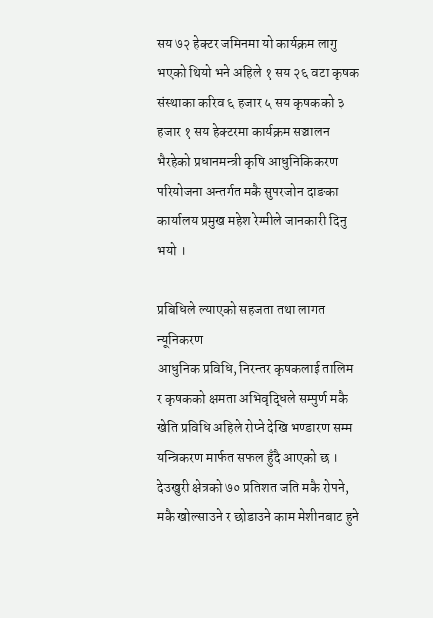सय ७२ हेक्टर जमिनमा यो कार्यक्रम लागु भएको थियो भने अहिले १ सय २६ वटा कृषक संस्थाका करिव ६ हजार ५ सय कृषकको ३ हजार १ सय हेक्टरमा कार्यक्रम सञ्चालन भैरहेको प्रधानमन्त्री कृषि आधुनिकिकरण परियोजना अन्तर्गत मकै सुपरजोन दाङका कार्यालय प्रमुख महेश रेग्मीले जानकारी दिनु भयो ।

प्रबिधिले ल्याएको सहजता तथा लागत न्यूनिकरण
आधुनिक प्रविधि, निरन्तर कृषकलाई तालिम र कृषकको क्षमता अभिवृद्धिले सम्पुर्ण मकै खेति प्रविधि अहिले रोप्ने देखि भण्डारण सम्म यन्त्रिकरण मार्फत सफल हुँदै आएको छ । देउखुरी क्षेत्रको ७० प्रतिशत जति मकै रोपने, मकै खोल्साउने र छोडाउने काम मेशीनबाट हुने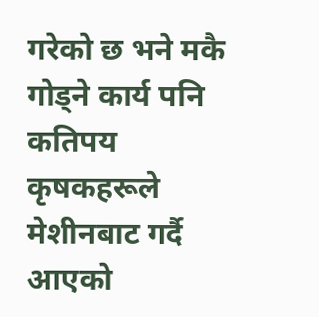गरेको छ भने मकै गोड्ने कार्य पनि कतिपय कृषकहरूले मेशीनबाट गर्दै आएको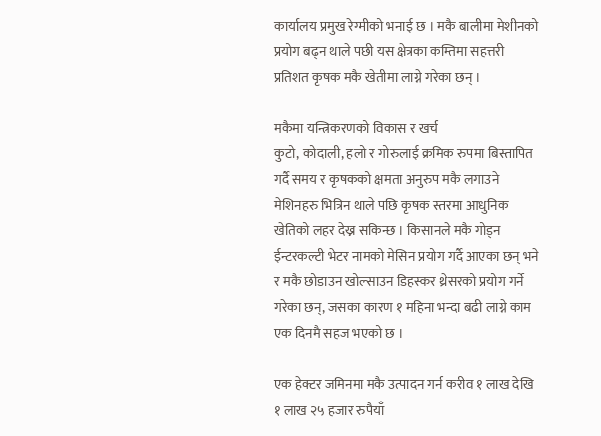कार्यालय प्रमुख रेग्मीको भनाई छ । मकै बालीमा मेशीनको प्रयोग बढ्न थाले पछी यस क्षेत्रका कम्तिमा सहत्तरी प्रतिशत कृषक मकै खेतीमा लाग्ने गरेका छन् ।

मकैमा यन्त्रिकरणको विकास र खर्च
कुटो, कोदाली, हलो र गोरुलाई क्रमिक रुपमा बिस्तापित गर्दै समय र कृषकको क्षमता अनुरुप मकै लगाउने मेशिनहरु भित्रिन थाले पछि कृषक स्तरमा आधुनिक खेतिको लहर देख्न सकिन्छ । किसानले मकै गोड्न ईन्टरकल्टी भेटर नामको मेसिन प्रयोग गर्दै आएका छन् भने र मकै छोडाउन खोल्साउन डिहस्कर थ्रेसरको प्रयोग गर्ने गरेका छन्, जसका कारण १ महिना भन्दा बढी लाग्ने काम एक दिनमै सहज भएको छ ।

एक हेक्टर जमिनमा मकै उत्पादन गर्न करीव १ लाख देखि १ लाख २५ हजार रुपैयाँ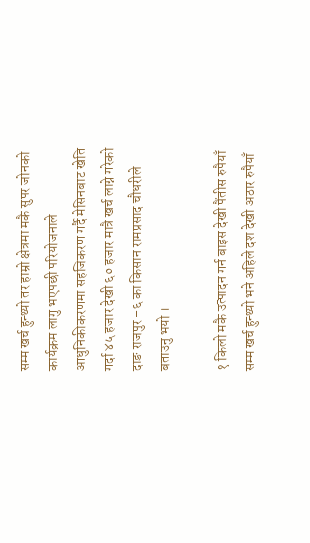सम्म खर्च हुन्थ्यो तर हाम्रो क्षेत्रमा मकै सुपर जोनको कार्यक्रम लागु भएपछी परियोजनाले आधुनिकीकरणमा सहजिकरण गर्दै मेसिनबाट खेति गर्दा ४५ हजार देखी ६० हजार मात्रै खर्च लाग्ने गरेको दाङ राजपुर –६ का किसान रामप्रसाद चौधरीले बताउनु भयो ।

१ किलो मकै उत्पादन गर्न बाइस देखी पैंतीस रुपैयाँ सम्म खर्च हुन्थ्यो भने अहिले दश देखी अठार रुपैयाँ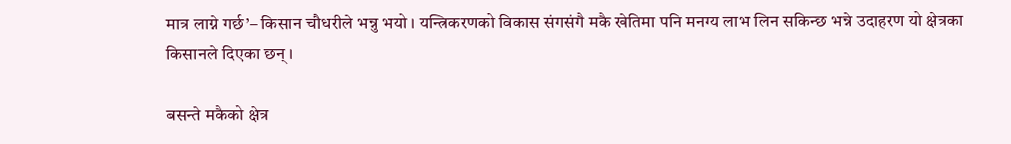मात्र लाग्ने गर्छ’– किसान चौधरीले भन्नु भयो । यन्त्रिकरणको विकास संगसंगै मकै खेतिमा पनि मनग्य लाभ लिन सकिन्छ भन्ने उदाहरण यो क्षेत्रका किसानले दिएका छन् ।

बसन्ते मकैको क्षेत्र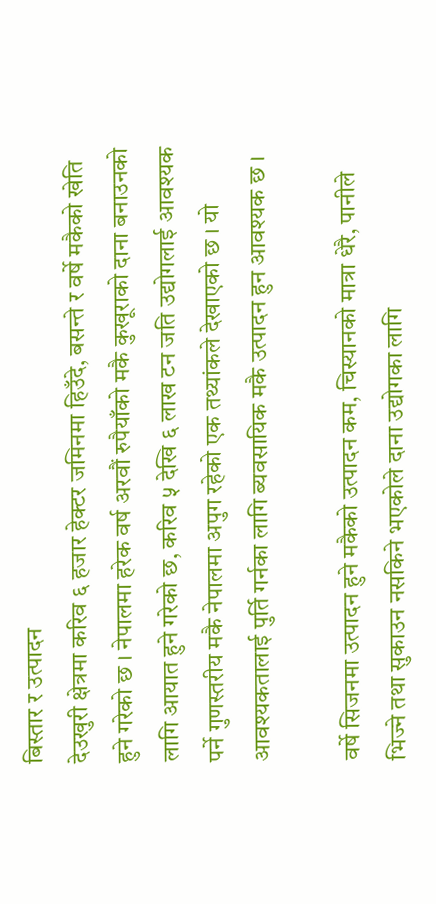बिस्तार र उत्पादन
देउखुरी क्षेत्रमा करिव ६ हजार हेक्टर जमिनमा हिउँदे, बसन्ते र वर्षे मकैको खेति हुने गरेको छ । नेपालमा हरेक वर्ष अरवौं रुपैयाँको मकै कुखूराको दाना बनाउनको लागि आयात हुने गरेको छ, करिव ५ देखि ६ लाख टन जति उद्योगलाई आवश्यक पर्ने गुणस्तरीय मकै नेपालमा अपुग रहेको एक तथ्यांकले देखाएको छ । यो आवश्यकतालाई पुर्ति गर्नका लागि ब्यवसायिक मकै उत्पादन हुन आवश्यक छ ।

वर्षे सिजनमा उत्पादन हुने मकैको उत्पादन कम, चिस्यानको मात्रा धेरै, पानीले भिज्ने तथा सुकाउन नसकिने भएकोले दाना उद्योगका लागि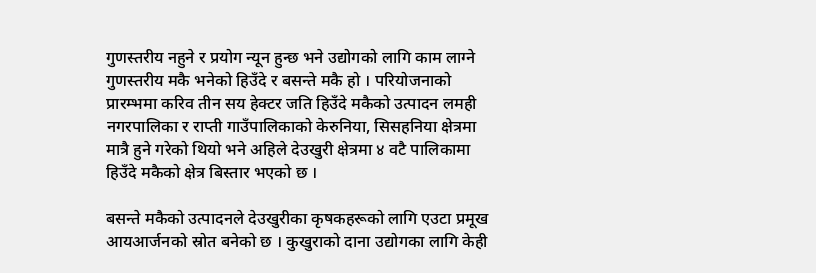गुणस्तरीय नहुने र प्रयोग न्यून हुन्छ भने उद्योगको लागि काम लाग्ने गुणस्तरीय मकै भनेको हिउँदे र बसन्ते मकै हो । परियोजनाको प्रारम्भमा करिव तीन सय हेक्टर जति हिउँदे मकैको उत्पादन लमही नगरपालिका र राप्ती गाउँपालिकाको केरुनिया, सिसहनिया क्षेत्रमा मात्रै हुने गरेको थियो भने अहिले देउखुरी क्षेत्रमा ४ वटै पालिकामा हिउँदे मकैको क्षेत्र बिस्तार भएको छ ।

बसन्ते मकैको उत्पादनले देउखुरीका कृषकहरूको लागि एउटा प्रमूख आयआर्जनको स्रोत बनेको छ । कुखुराको दाना उद्योगका लागि केही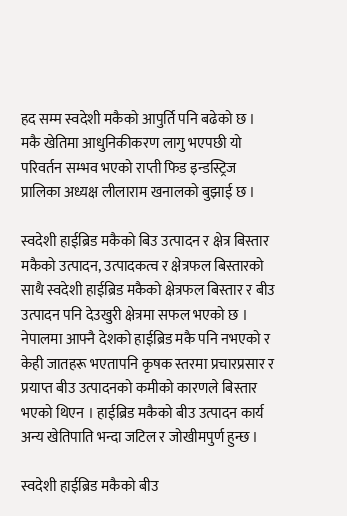हद सम्म स्वदेशी मकैको आपुर्ति पनि बढेको छ । मकै खेतिमा आधुनिकीकरण लागु भएपछी यो परिवर्तन सम्भव भएको राप्ती फिड इन्डस्ट्रिज प्रालिका अध्यक्ष लीलाराम खनालको बुझाई छ ।

स्वदेशी हाईब्रिड मकैको बिउ उत्पादन र क्षेत्र बिस्तार
मकैको उत्पादन, उत्पादकत्व र क्षेत्रफल बिस्तारको साथै स्वदेशी हाईब्रिड मकैको क्षेत्रफल बिस्तार र बीउ उत्पादन पनि देउखुरी क्षेत्रमा सफल भएको छ । नेपालमा आफ्नै देशको हाईब्रिड मकै पनि नभएको र केही जातहरू भएतापनि कृषक स्तरमा प्रचारप्रसार र प्रयाप्त बीउ उत्पादनको कमीको कारणले बिस्तार भएको थिएन । हाईब्रिड मकैको बीउ उत्पादन कार्य अन्य खेतिपाति भन्दा जटिल र जोखीमपुर्ण हुन्छ ।

स्वदेशी हाईब्रिड मकैको बीउ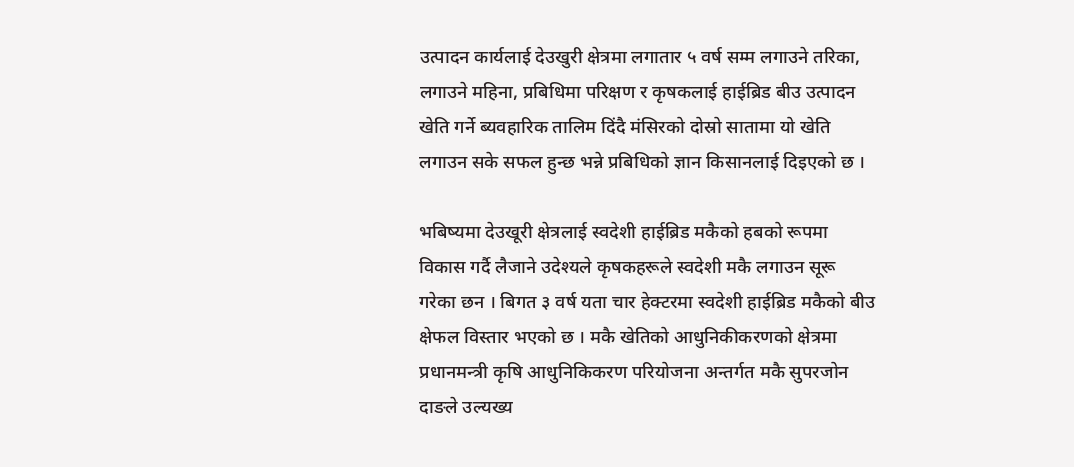उत्पादन कार्यलाई देउखुरी क्षेत्रमा लगातार ५ वर्ष सम्म लगाउने तरिका, लगाउने महिना, प्रबिधिमा परिक्षण र कृषकलाई हाईब्रिड बीउ उत्पादन खेति गर्ने ब्यवहारिक तालिम दिंदै मंसिरको दोस्रो सातामा यो खेति लगाउन सके सफल हुन्छ भन्ने प्रबिधिको ज्ञान किसानलाई दिइएको छ ।

भबिष्यमा देउखूरी क्षेत्रलाई स्वदेशी हाईब्रिड मकैको हबको रूपमा विकास गर्दै लैजाने उदेश्यले कृषकहरूले स्वदेशी मकै लगाउन सूरू गरेका छन । बिगत ३ वर्ष यता चार हेक्टरमा स्वदेशी हाईब्रिड मकैको बीउ क्षेफल विस्तार भएको छ । मकै खेतिको आधुनिकीकरणको क्षेत्रमा प्रधानमन्त्री कृषि आधुनिकिकरण परियोजना अन्तर्गत मकै सुपरजोन दाङले उल्यख्य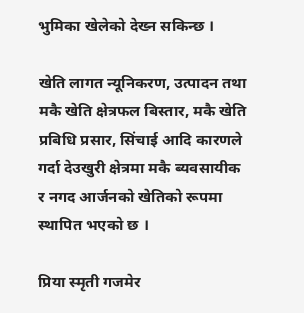भुमिका खेलेको देख्न सकिन्छ ।

खेति लागत न्यूनिकरण, उत्पादन तथा मकै खेति क्षेत्रफल बिस्तार, मकै खेति प्रबिधि प्रसार, सिंचाई आदि कारणले गर्दा देउखुरी क्षेत्रमा मकै ब्यवसायीक र नगद आर्जनको खेतिको रूपमा स्थापित भएको छ ।

प्रिया स्मृती गजमेर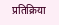प्रतिक्रिया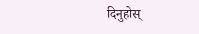दिनुहोस्